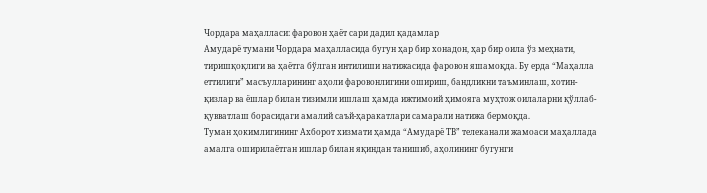Чордара маҳалласи: фаровон ҳаёт сари дадил қадамлар
Амударё тумани Чордара маҳалласида бугун ҳар бир хонадон, ҳар бир оила ўз меҳнати, тиришқоқлиги ва ҳаётга бўлган интилиши натижасида фаровон яшамоқда. Бу ерда “Маҳалла еттилиги” масъулларининг аҳоли фаровонлигини ошириш, бандликни таъминлаш, хотин-қизлар ва ёшлар билан тизимли ишлаш ҳамда ижтимоий ҳимояга муҳтож оилаларни қўллаб-қувватлаш борасидаги амалий саъй-ҳаракатлари самарали натижа бермоқда.
Туман ҳокимлигининг Ахборот хизмати ҳамда “Амударё ТВ” телеканали жамоаси маҳаллада амалга оширилаётган ишлар билан яқиндан танишиб, аҳолининг бугунги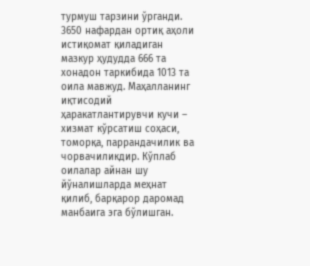турмуш тарзини ўрганди.
3650 нафардан ортиқ аҳоли истиқомат қиладиган мазкур ҳудудда 666 та хонадон таркибида 1013 та оила мавжуд. Маҳалланинг иқтисодий ҳаракатлантирувчи кучи – хизмат кўрсатиш соҳаси, томорқа, паррандачилик ва чорвачиликдир. Кўплаб оилалар айнан шу йўналишларда меҳнат қилиб, барқарор даромад манбаига эга бўлишган.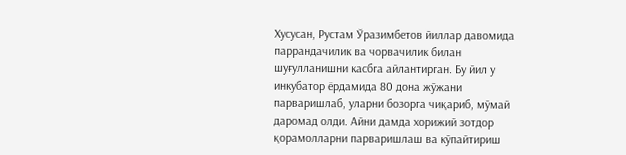Хусусан, Рустам Ўразимбетов йиллар давомида паррандачилик ва чорвачилик билан шуғулланишни касбга айлантирган. Бу йил у инкубатор ёрдамида 80 дона жўжани парваришлаб, уларни бозорга чиқариб, мўмай даромад олди. Айни дамда хорижий зотдор қорамолларни парваришлаш ва кўпайтириш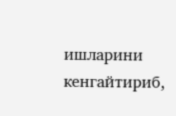ишларини кенгайтириб,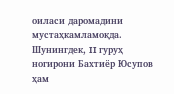оиласи даромадини мустаҳкамламоқда.
Шунингдек, II гуруҳ ногирони Бахтиёр Юсупов ҳам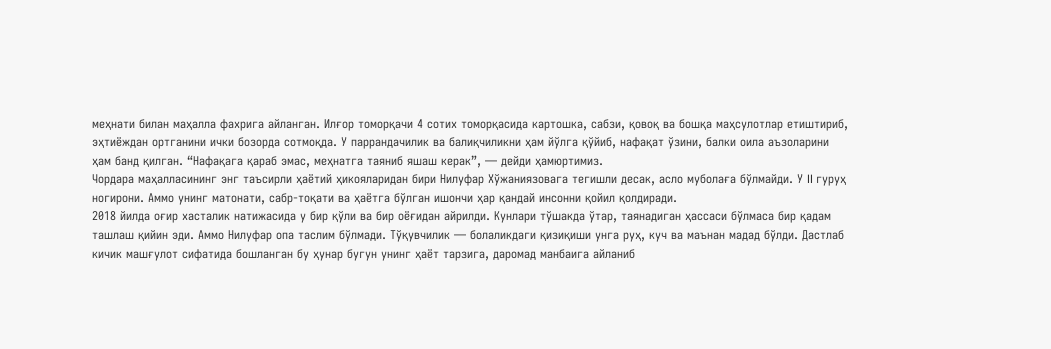меҳнати билан маҳалла фахрига айланган. Илғор томорқачи 4 сотих томорқасида картошка, сабзи, қовоқ ва бошқа маҳсулотлар етиштириб, эҳтиёждан ортганини ички бозорда сотмоқда. У паррандачилик ва балиқчиликни ҳам йўлга қўйиб, нафақат ўзини, балки оила аъзоларини ҳам банд қилган. “Нафақага қараб эмас, меҳнатга таяниб яшаш керак”, — дейди ҳамюртимиз.
Чордара маҳалласининг энг таъсирли ҳаётий ҳикояларидан бири Нилуфар Хўжаниязовага тегишли десак, асло муболаға бўлмайди. У II гуруҳ ногирони. Аммо унинг матонати, сабр-тоқати ва ҳаётга бўлган ишончи ҳар қандай инсонни қойил қолдиради.
2018 йилда оғир хасталик натижасида у бир қўли ва бир оёғидан айрилди. Кунлари тўшакда ўтар, таянадиган ҳассаси бўлмаса бир қадам ташлаш қийин эди. Аммо Нилуфар опа таслим бўлмади. Тўқувчилик — болаликдаги қизиқиши унга руҳ, куч ва маънан мадад бўлди. Дастлаб кичик машғулот сифатида бошланган бу ҳунар бугун унинг ҳаёт тарзига, даромад манбаига айланиб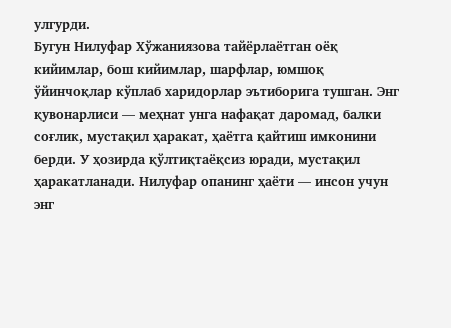улгурди.
Бугун Нилуфар Хўжаниязова тайёрлаётган оёқ кийимлар, бош кийимлар, шарфлар, юмшоқ ўйинчоқлар кўплаб харидорлар эътиборига тушган. Энг қувонарлиси — меҳнат унга нафақат даромад, балки соғлик, мустақил ҳаракат, ҳаётга қайтиш имконини берди. У ҳозирда қўлтиқтаёқсиз юради, мустақил ҳаракатланади. Нилуфар опанинг ҳаёти — инсон учун энг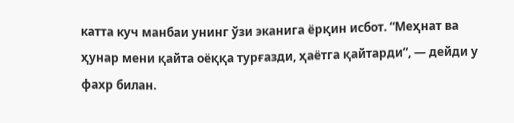катта куч манбаи унинг ўзи эканига ёрқин исбот. “Меҳнат ва ҳунар мени қайта оёққа турғазди, ҳаётга қайтарди”, — дейди у фахр билан.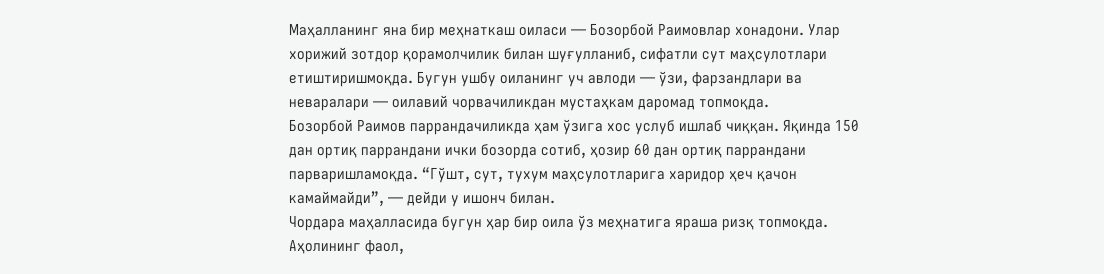Маҳалланинг яна бир меҳнаткаш оиласи — Бозорбой Раимовлар хонадони. Улар хорижий зотдор қорамолчилик билан шуғулланиб, сифатли сут маҳсулотлари етиштиришмоқда. Бугун ушбу оиланинг уч авлоди — ўзи, фарзандлари ва неваралари — оилавий чорвачиликдан мустаҳкам даромад топмоқда.
Бозорбой Раимов паррандачиликда ҳам ўзига хос услуб ишлаб чиққан. Яқинда 150 дан ортиқ паррандани ички бозорда сотиб, ҳозир 60 дан ортиқ паррандани парваришламоқда. “Гўшт, сут, тухум маҳсулотларига харидор ҳеч қачон камаймайди”, — дейди у ишонч билан.
Чордара маҳалласида бугун ҳар бир оила ўз меҳнатига яраша ризқ топмоқда. Аҳолининг фаол,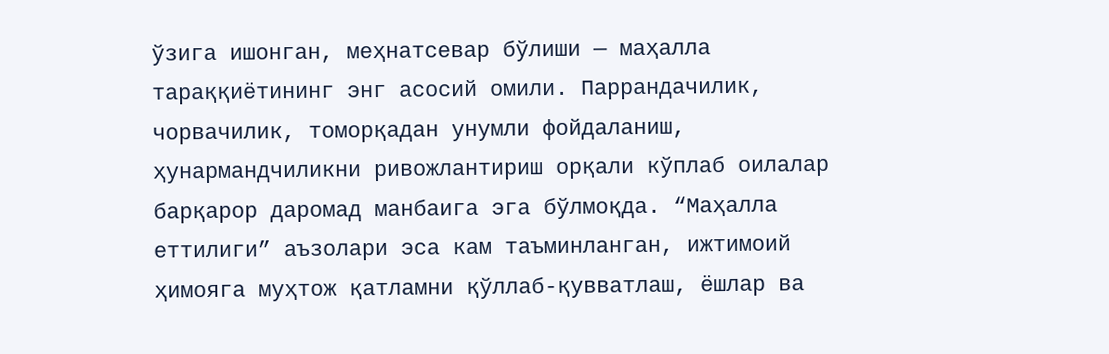ўзига ишонган, меҳнатсевар бўлиши — маҳалла тараққиётининг энг асосий омили. Паррандачилик, чорвачилик, томорқадан унумли фойдаланиш, ҳунармандчиликни ривожлантириш орқали кўплаб оилалар барқарор даромад манбаига эга бўлмоқда. “Маҳалла еттилиги” аъзолари эса кам таъминланган, ижтимоий ҳимояга муҳтож қатламни қўллаб-қувватлаш, ёшлар ва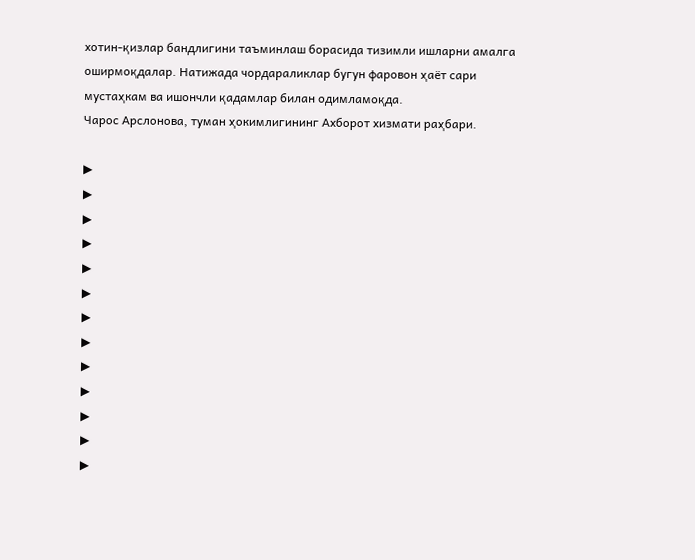хотин-қизлар бандлигини таъминлаш борасида тизимли ишларни амалга оширмоқдалар. Натижада чордараликлар бугун фаровон ҳаёт сари мустаҳкам ва ишончли қадамлар билан одимламоқда.
Чарос Арслонова, туман ҳокимлигининг Ахборот хизмати раҳбари.

▶
▶
▶
▶
▶
▶
▶
▶
▶
▶
▶
▶
▶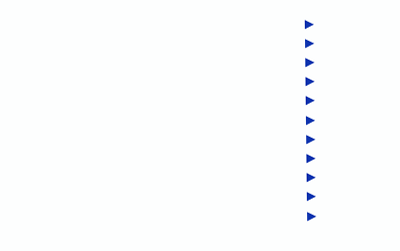▶
▶
▶
▶
▶
▶
▶
▶
▶
▶
▶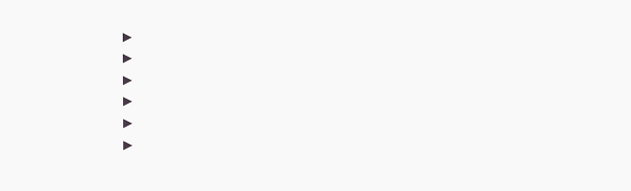▶
▶
▶
▶
▶
▶